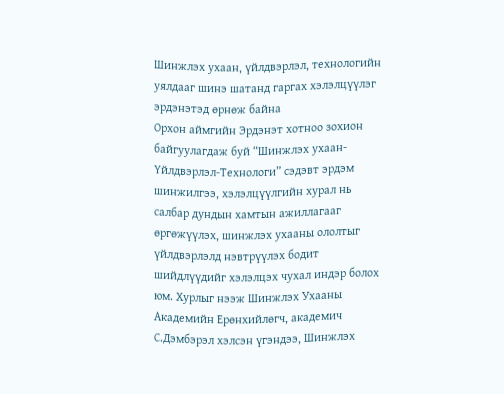Шинжлэх ухаан, үйлдвэрлэл, технологийн уялдааг шинэ шатанд гаргах хэлэлцүүлэг эрдэнэтэд өрнөж байна
Орхон аймгийн Эрдэнэт хотноо зохион байгуулагдаж буй “Шинжлэх ухаан-Үйлдвэрлэл-Технологи” сэдэвт эрдэм шинжилгээ, хэлэлцүүлгийн хурал нь салбар дундын хамтын ажиллагааг өргөжүүлэх, шинжлэх ухааны ололтыг үйлдвэрлэлд нэвтрүүлэх бодит шийдлүүдийг хэлэлцэх чухал индэр болох юм. Хурлыг нээж Шинжлэх Ухааны Академийн Ерөнхийлөгч, академич С.Дэмбэрэл хэлсэн үгэндээ, Шинжлэх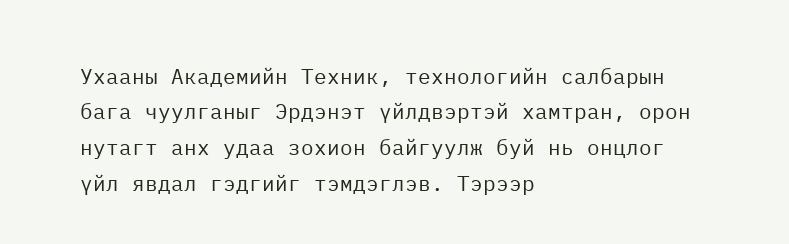Ухааны Академийн Техник, технологийн салбарын бага чуулганыг Эрдэнэт үйлдвэртэй хамтран, орон нутагт анх удаа зохион байгуулж буй нь онцлог үйл явдал гэдгийг тэмдэглэв. Тэрээр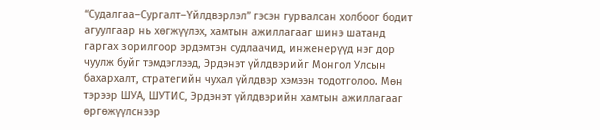“Судалгаа–Сургалт–Үйлдвэрлэл” гэсэн гурвалсан холбоог бодит агуулгаар нь хөгжүүлэх, хамтын ажиллагааг шинэ шатанд гаргах зорилгоор эрдэмтэн судлаачид, инженерүүд нэг дор чуулж буйг тэмдэглээд, Эрдэнэт үйлдвэрийг Монгол Улсын бахархалт, стратегийн чухал үйлдвэр хэмээн тодотголоо. Мөн тэрээр ШУА, ШУТИС, Эрдэнэт үйлдвэрийн хамтын ажиллагааг өргөжүүлснээр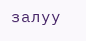залуу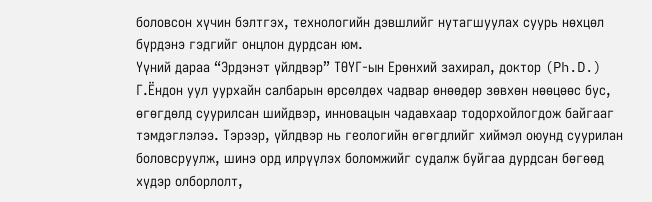боловсон хүчин бэлтгэх, технологийн дэвшлийг нутагшуулах суурь нөхцөл бүрдэнэ гэдгийг онцлон дурдсан юм.
Үүний дараа “Эрдэнэт үйлдвэр” ТӨҮГ-ын Ерөнхий захирал, доктор (Ph.D.) Г.Ёндон уул уурхайн салбарын өрсөлдөх чадвар өнөөдөр зөвхөн нөөцөөс бус, өгөгдөлд суурилсан шийдвэр, инновацын чадавхаар тодорхойлогдож байгааг тэмдэглэлээ. Тэрээр, үйлдвэр нь геологийн өгөгдлийг хиймэл оюунд суурилан боловсруулж, шинэ орд илрүүлэх боломжийг судалж буйгаа дурдсан бөгөөд хүдэр олборлолт,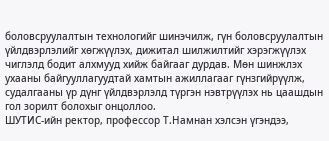боловсруулалтын технологийг шинэчилж, гүн боловсруулалтын үйлдвэрлэлийг хөгжүүлэх, дижитал шилжилтийг хэрэгжүүлэх чиглэлд бодит алхмууд хийж байгааг дурдав. Мөн шинжлэх ухааны байгууллагуудтай хамтын ажиллагааг гүнзгийрүүлж, судалгааны үр дүнг үйлдвэрлэлд түргэн нэвтрүүлэх нь цаашдын гол зорилт болохыг онцоллоо.
ШУТИС-ийн ректор, профессор Т.Намнан хэлсэн үгэндээ,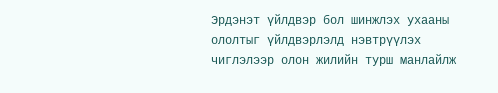Эрдэнэт үйлдвэр бол шинжлэх ухааны ололтыг үйлдвэрлэлд нэвтрүүлэх чиглэлээр олон жилийн турш манлайлж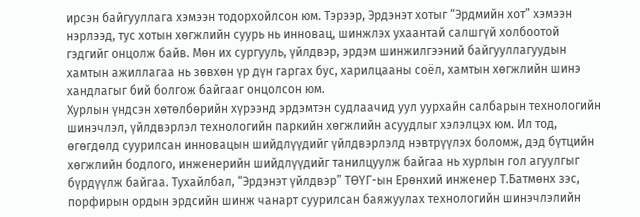ирсэн байгууллага хэмээн тодорхойлсон юм. Тэрээр, Эрдэнэт хотыг “Эрдмийн хот” хэмээн нэрлээд, тус хотын хөгжлийн суурь нь инновац, шинжлэх ухаантай салшгүй холбоотой гэдгийг онцолж байв. Мөн их сургууль, үйлдвэр, эрдэм шинжилгээний байгууллагуудын хамтын ажиллагаа нь зөвхөн үр дүн гаргах бус, харилцааны соёл, хамтын хөгжлийн шинэ хандлагыг бий болгож байгааг онцолсон юм.
Хурлын үндсэн хөтөлбөрийн хүрээнд эрдэмтэн судлаачид уул уурхайн салбарын технологийн шинэчлэл, үйлдвэрлэл технологийн паркийн хөгжлийн асуудлыг хэлэлцэх юм. Ил тод, өгөгдөлд суурилсан инновацын шийдлүүдийг үйлдвэрлэлд нэвтрүүлэх боломж, дэд бүтцийн хөгжлийн бодлого, инженерийн шийдлүүдийг танилцуулж байгаа нь хурлын гол агуулгыг бүрдүүлж байгаа. Тухайлбал, “Эрдэнэт үйлдвэр” ТӨҮГ-ын Ерөнхий инженер Т.Батмөнх зэс, порфирын ордын эрдсийн шинж чанарт суурилсан баяжуулах технологийн шинэчлэлийн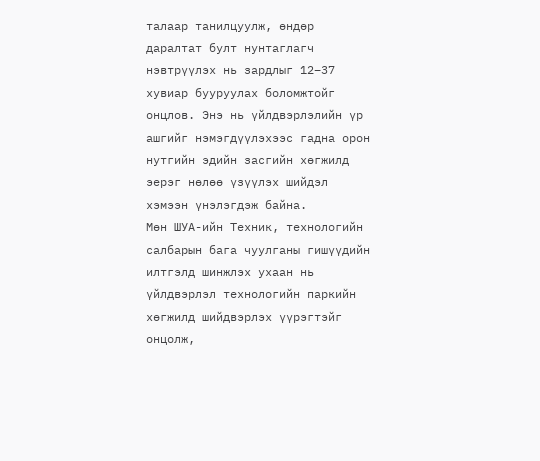талаар танилцуулж, өндөр даралтат булт нунтаглагч нэвтрүүлэх нь зардлыг 12–37 хувиар бууруулах боломжтойг онцлов. Энэ нь үйлдвэрлэлийн үр ашгийг нэмэгдүүлэхээс гадна орон нутгийн эдийн засгийн хөгжилд эерэг нөлөө үзүүлэх шийдэл хэмээн үнэлэгдэж байна.
Мөн ШУА-ийн Техник, технологийн салбарын бага чуулганы гишүүдийн илтгэлд шинжлэх ухаан нь үйлдвэрлэл технологийн паркийн хөгжилд шийдвэрлэх үүрэгтэйг онцолж,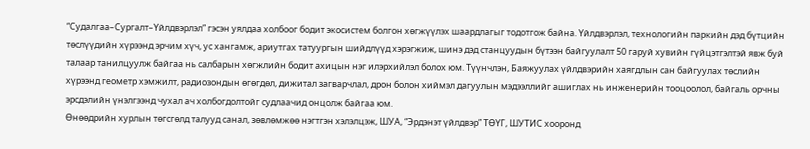“Судалгаа–Сургалт–Үйлдвэрлэл” гэсэн уялдаа холбоог бодит экосистем болгон хөгжүүлэх шаардлагыг тодотгож байна. Үйлдвэрлэл, технологийн паркийн дэд бүтцийн төслүүдийн хүрээнд эрчим хүч, ус хангамж, ариутгах татуургын шийдлүүд хэрэгжиж, шинэ дэд станцуудын бүтээн байгуулалт 50 гаруй хувийн гүйцэтгэлтэй явж буй талаар танилцуулж байгаа нь салбарын хөгжлийн бодит ахицын нэг илэрхийлэл болох юм. Түүнчлэн, Баяжуулах үйлдвэрийн хаягдлын сан байгуулах төслийн хүрээнд геометр хэмжилт, радиозондын өгөгдөл, дижитал загварчлал, дрон болон хиймэл дагуулын мэдээллийг ашиглах нь инженерийн тооцоолол, байгаль орчны эрсдэлийн үнэлгээнд чухал ач холбогдолтойг судлаачид онцолж байгаа юм.
Өнөөдрийн хурлын төгсгөлд талууд санал, зөвлөмжөө нэгтгэн хэлэлцэж, ШУА, “Эрдэнэт үйлдвэр” ТӨҮГ, ШУТИС хооронд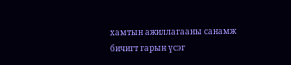хамтын ажиллагааны санамж бичигт гарын үсэг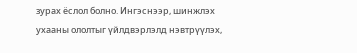зурах ёслол болно. Ингэснээр, шинжлэх ухааны ололтыг үйлдвэрлэлд нэвтрүүлэх,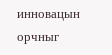инновацын орчныг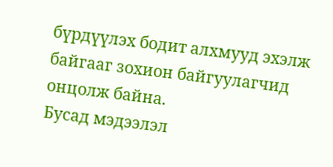бүрдүүлэх бодит алхмууд эхэлж байгааг зохион байгуулагчид онцолж байна.
Бусад мэдээлэл